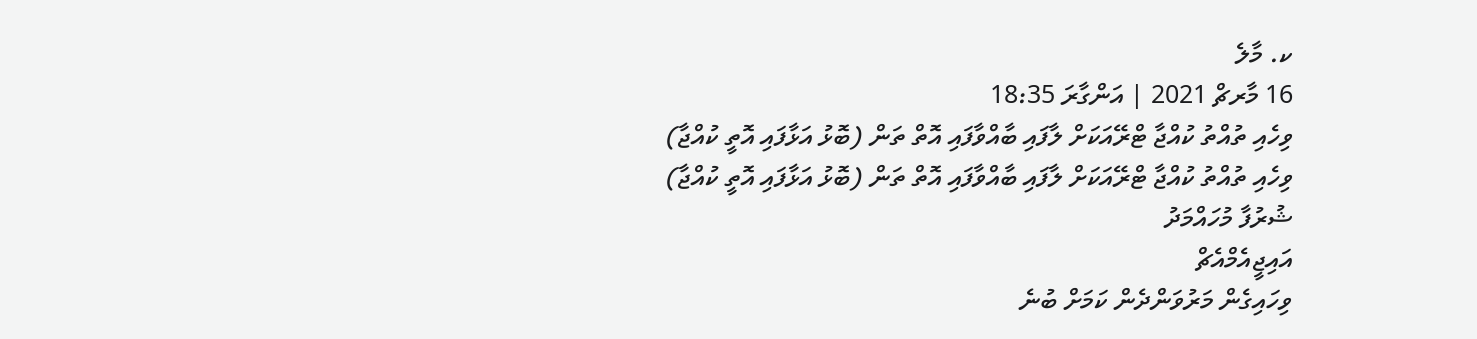ކ. މާލެ
16 މާރޗް 2021 | އަންގާރަ 18:35
ވިހެއި ތުއްތު ކުއްޖާ ޓްރޭއަކަށް ލާފައި ބާއްވާފައި އޮތް ތަން (ބޮޅު އަޅާފައި އޮތީ ކުއްޖާ)
ވިހެއި ތުއްތު ކުއްޖާ ޓްރޭއަކަށް ލާފައި ބާއްވާފައި އޮތް ތަން (ބޮޅު އަޅާފައި އޮތީ ކުއްޖާ)
ޝުރުފާ މުހައްމަދު
އައިޖީއެމްއެޗް
ވިހައިގެން މަރުވަންދެން ކަމަށް ބުނެ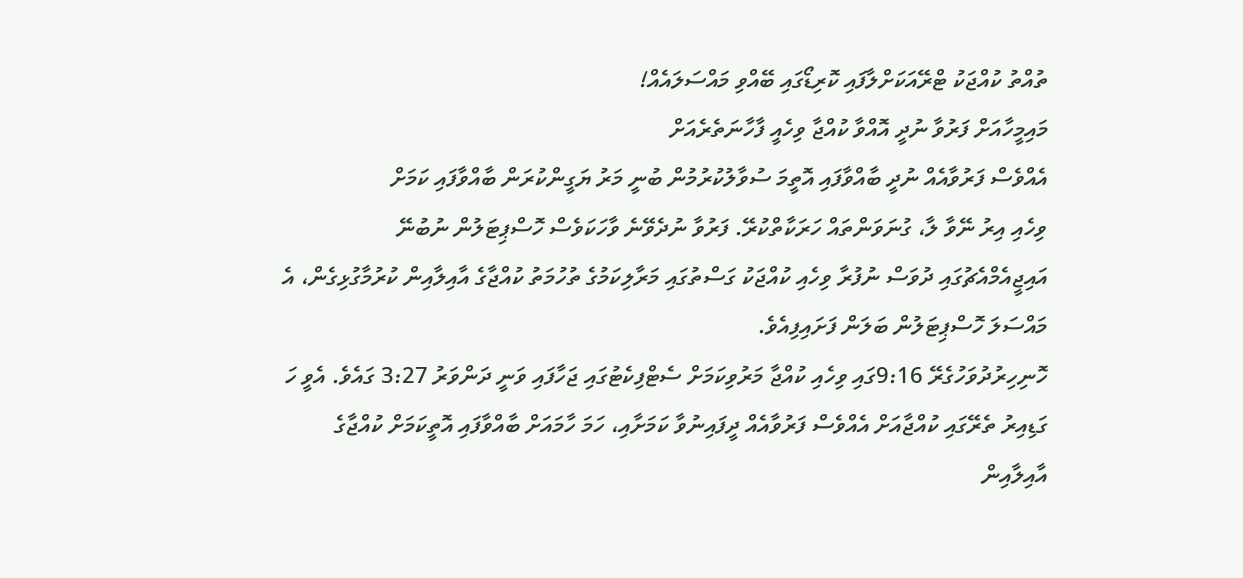ތުއްތު ކުއްޖަކު ޓްރޭއަކަށްލާފައި ކޮރިޑޯގައި ބޭއްވި މައްސަލައެއް!
މައިމީހާއަށް ފަރުވާ ނުދީ އޮއްވާ ކުއްޖާ ވިހެއީ ފާހާނަތެރެއަށް
އެއްވެސް ފަރުވާއެއް ނުދީ ބާއްވާފައި އޮތީމަ ސުވާލުކުރުމުން ބުނީ މަރު ޔަގީންކުރަން ބާއްވާފައި ކަމަށް
ވިހެއި އިރު ނޭވާ ލާ، ގުނަވަންތައް ހަރަކާތްކުރޭ. ފަރުވާ ނުދެވޭނެ ވާހަކަވެސް ހޮސްޕިޓަލުން ނުބުނޭ
އައިޖީއެމްއެޗުގައި ދުވަސް ނުފުރާ ވިހެއި ކުއްޖަކު ގަސްތުގައި މަރާލިކަމުގެ ތުހުމަތު ކުއްޖާގެ އާއިލާއިން ކުރުމާގުޅިގެން، އެ މައްސަލަ ހޮސްޕިޓަލުން ބަލަން ފަށައިފިއެވެ.
ހޮނިހިރުދުވަހުގެރޭ 9:16ގައި ވިހެއި ކުއްޖާ މަރުވިކަމަށް ސެޓްފިކެޓުގައި ޖަހާފައި ވަނީ ދަންވަރު 3:27 ގައެވެ. އެވީ ހަ ގަޑިއިރު ތެރޭގައި ކުއްޖާއަށް އެއްވެސް ފަރުވާއެއް ދީފައިނުވާ ކަމަށާއި، ހަމަ ހާމައަށް ބާއްވާފައި އޮތީކަމަށް ކުއްޖާގެ އާއިލާއިން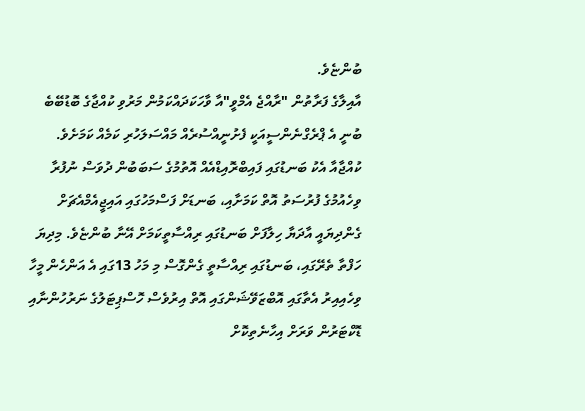ބުންޏެވެ.
އާއިލާގެ ފަރާތުން "ރާއްޖެ އެމްވީ"އާ ވާހަކަދައްކަމުން މަރުވި ކުއްޖާގެ ބޮޑުބޭބެ ބުނީ އެ ޕްރެގްނެންސީއަކީ ފެށުނީއްސުރެއް މައްސަލަހުރި ކަމެއް ކަމަށެވެ. ކުއްޖާއާ އެކު ބަނޑުގައި ފައިބްރޮއިޑްއެއް އޮތުމުގެ ސަބަބުން ދުވަސް ނުފުރާ ވިހެއުމުގެ ފުރުސަތު އޮތް ކަމަށާއި، ބަނޑަށް ފަސްމަހުގައި އައިޖީއެމްއެޗަށް ގެންދިޔައީ އާދަޔާ ހިލާފަށް ބަނޑުގައި ރިއްސާތީކަމަށް އޭނާ ބުންޏެވެ. މިދިޔަ ހަފްތާ ތެރޭގައި، ބަނޑުގައި ރިއްސާތީ ގެންގޮސް މި މަހު 13ގައި އެ އަންހެން މީހާ ވިހެއިއިރު އެތާގައި އޮބްޒަވޭޝަންގައި އޮތް އިރުވެސް ހޮސްޕިޓަލުގެ ނަރުހުންނާއި ޑޮކްޓަރުން ވަރަށް އިހާނެތިކޮށް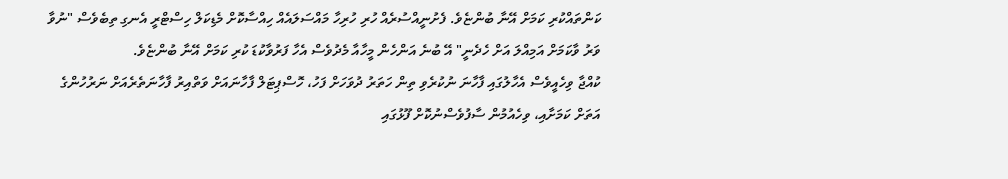ކަންތައްކުރި ކަމަށް އޭނާ ބުންޏެވެ. ފެށުނީއްސުރެއް ހުރި ހުރިހާ މައްސަލައެއް ހިއްސާކޮށް މެޑިކަލް ހިސްޓްރީ އެނގި ތިބެވެސް "ނުވާ ވަރު ވާކަމަށް އަމިއްލަ އަށް ހެދެނީ" އޭ ބުނެ އަންހެން މީހާއާ މެދުވެސް އެހާ ފަރުވާކުޑަ ކުރި ކަމަށް އޭނާ ބުންޏެވެ.
ކުއްޖާ ވިހެއީވެސް އެހާލުގައި ފާހާނަ ނުކުރެވި ތިން ހަތަރު ދުވަހަށް ފަހު، ހޮސްޕިޓަލް ފާހާނައަށް ވަތްއިރު ފާހާނަތެރެއަށް ނަރުހުންގެ އަތަށް ކަމަށާއި، ވިހެއުމުން ސާފުވެސްނުކޮށް ފޫޅުގައި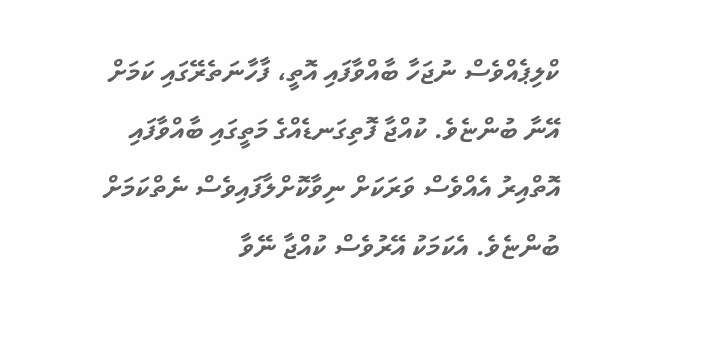ކްލިޕެއްވެސް ނުޖަހާ ބާއްވާފައި އޮތީ، ފާހާނަތެރޭގައި ކަމަށް އޭނާ ބުންޏެވެ. ކުއްޖާ ފޮތިގަނޑެއްގެ މަތީގައި ބާއްވާފައި އޮތްއިރު އެއްވެސް ވަރަކަށް ނިވާކޮށްލާފައިވެސް ނެތްކަމަށް ބުންޏެވެ. އެކަމަކު އޭރުވެސް ކުއްޖާ ނޭވާ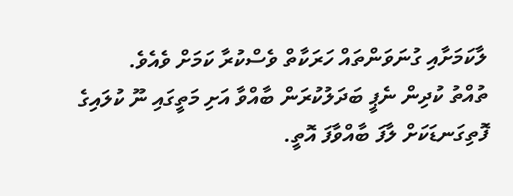ލާކަމަށާއި ގުނަވަންތައް ހަރަކާތް ވެސްކުރާ ކަމަށް ވެއެވެ.
ތުއްތު ކުދިން ނެޕީ ބަދަލުކުރަން ބާއްވާ އަށި މަތީގައި ނޫ ކުލައިގެ ފޮތިގަނޑަކަށް ލާފަ ބާއްވާފަ އޮތީ.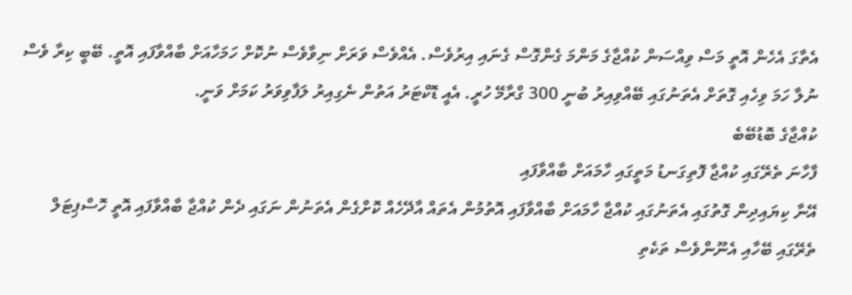އެތާގަ އެހެން އޮތީ މަސް ވިއްސަން ކުއްޖާގެ މަންމަ ގެންގޮސް ގެނައި އިރުވެސް. އެއްވެސް ވަރަށް ނިވާވެސް ނުކޮށް ހަމަހާއަށް ބާއްވާފައި އޮތީ. ބޭބީ ކިރާ ވެސް ނުލާ ހަމަ ވިހެއި ގޮތަށް އެތަނުގައި ބޭއްވިއިރު ބުނީ 300 ގްރާމޭ ހުރީ. އެއީ ޑޮކްޓަރު އަތުން ނެގިއިރު ލަފާވިވަރު ކަމަށް ވަނީ.
ކުއްޖާގެ ބޮޑުބޭބެ
ފާހާނަ ތެރޭގައި ކުއްޖާ ފޮތިގަނޑު މަތީގައި ހާމައަށް ބާއްވާފައި
އޭނާ ކިޔައިދިން ގޮތުގައި އެތަނުގައި ކުއްޖާ ހާމައަށް ބާއްވާފައި އޮތުމުން އެތައް އާދޭހެއް ކޮށްގެން އެތަނުން ނަގައި ދެން ކުއްޖާ ބާއްވާފައި އޮތީ ހޮސްޕިޓަލް ތެރޭގައި ބޭހާއި އެނޫންވެސް ތަކެތި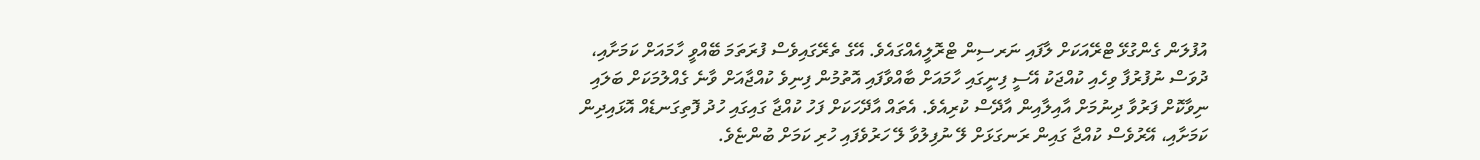އުފުލަން ގެންގުޅޭ ޓްރޭއަކަށް ލާފައި ނަރސިން ޓްރޮލީއެއްގައެވެ. އޭގެ ތެރޭގައިވެސް ފުރަތަމަ ބޭއްވީ ހާމައަށް ކަމަށާއި، ދުވަސް ނުފުރުފާ ވިހެއި ކުއްޖަކު އޭސީ ފިނީގައި ހާމައަށް ބާއްވާފައި އޮތުމުން ފިނިވެ ކުއްޖާއަށް ވާނެ ގެއްލުމަކަށް ބަލައި ނިވާކޮށް ފަރުވާ ދިނުމަށް އާއިލާއިން އާދޭސް ކުރިއެވެ. އެތައް އާދޭހަކަށް ފަހު ކުއްޖާ ގައިގައި ހުދު ފޮތިގަނޑެއް އޮޅައިދިން ކަމަށާއި، އޭރުވެސް ކުއްޖާ ގައިން ރަނގަޅަށް ލޭ ނުފިލުވާ ލޭ ހަރުވެފައި ހުރި ކަމަށް ބުންޏެވެ.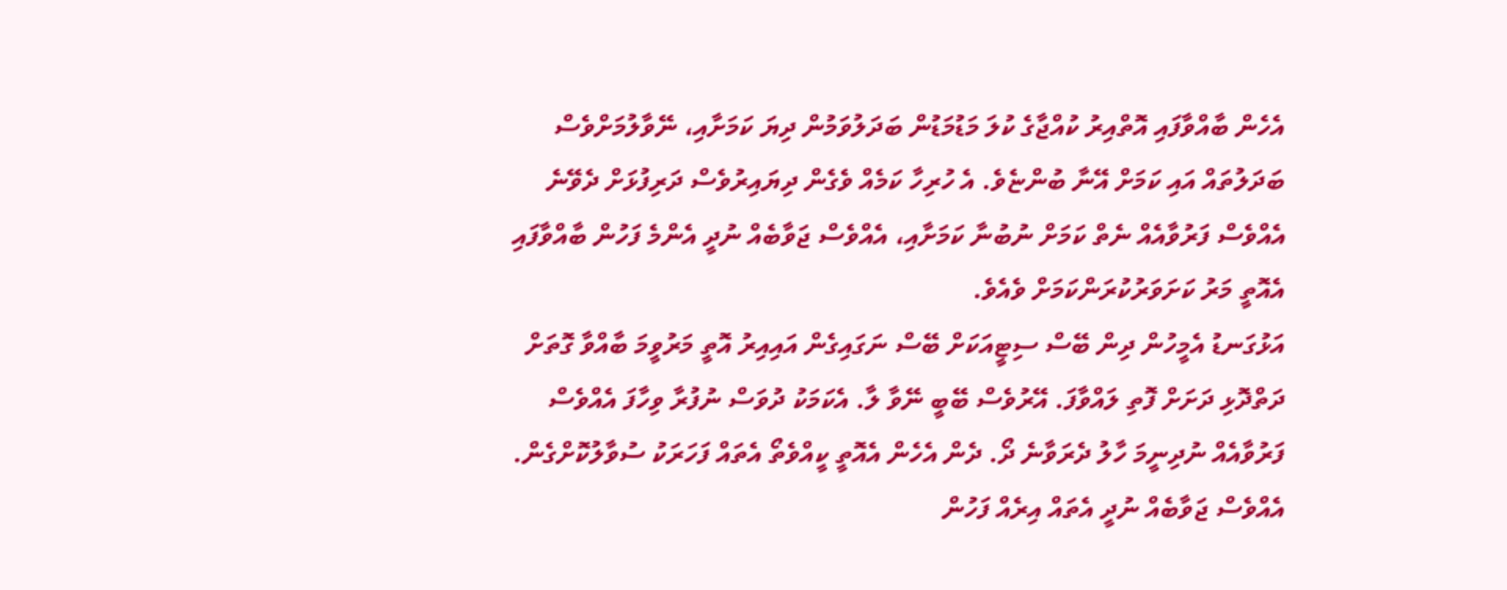އެހެން ބާއްވާފައި އޮތްއިރު ކުއްޖާގެ ކުލަ މަޑުމަޑުން ބަދަލުވަމުން ދިޔަ ކަމަށާއި، ނޭވާލުމަށްވެސް ބަދަލުތައް އައި ކަމަށް އޭނާ ބުންޏެވެ. އެ ހުރިހާ ކަމެއް ވެގެން ދިޔައިރުވެސް ދަރިފުޅަށް ދެވޭނެ އެއްވެސް ފަރުވާއެއް ނެތް ކަމަށް ނުބުނާ ކަމަށާއި، އެއްވެސް ޖަވާބެއް ނުދީ އެންމެ ފަހުން ބާއްވާފައި އެއޮތީ މަރު ކަށަވަރުކުރަންކަމަށް ވެއެވެ.
އަޅުގަނޑު އެމީހުން ދިން ބޭސް ސިޓީއަކަށް ބޭސް ނަގައިގެން އައިއިރު އޮތީ މަރުވީމަ ބާއްވާ ގޮތަށް ދަތްދޮޅި ދަށަށް ފޮތި ލައްވާފަ. އޭރުވެސް ބޭބީ ނޭވާ ލާ. އެކަމަކު ދުވަސް ނުފުރާ ވިހާފަ އެއްވެސް ފަރުވާއެއް ނުދިނީމަ ހާލު ދެރަވާނެ ދޯ. ދެން އެހެން އެއޮތީ ކީއްވެތޯ އެތައް ފަހަރަކު ސުވާލުކޮށްގެން. އެއްވެސް ޖަވާބެއް ނުދީ އެތައް އިރެއް ފަހުން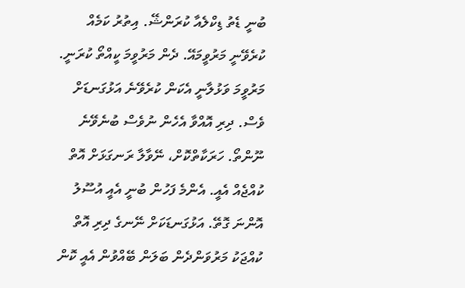ބުނީ ޑެތު ޑިކްލެއާ ކުރަންޝޭ. އިތުރު ކަމެއް ކުރެވޭނީ މަރުވީމައޭ. ދެން މަރުވީމަ ކީއްތޯ ކުރަނީ. މަރުވީމަ ވަޅުލާނީ އެކަން ކުރެވޭނެ އަޅުގަނޑަށް ވެސް. ދިރި އޮއްވާ އެހެން ނުވެސް ބުނެވޭނެ ނޫންތޯ. ހަރަކާތްކޮށް، ނޭވާލާ ރަނގަޅަށް އޮތް ކުއްޖެއް އެއީ. އެންމެ ފަހުން ބުނީ އެއީ އުސޫލު އޮންނަ ގޮތޭ. އަޅުގަނޑަކަށް ނޭނގެ ދިރި އޮތް ކުއްޖަކު މަރުވަންދެން ބަލަން ބޭއްވުން އެއީ ކޮން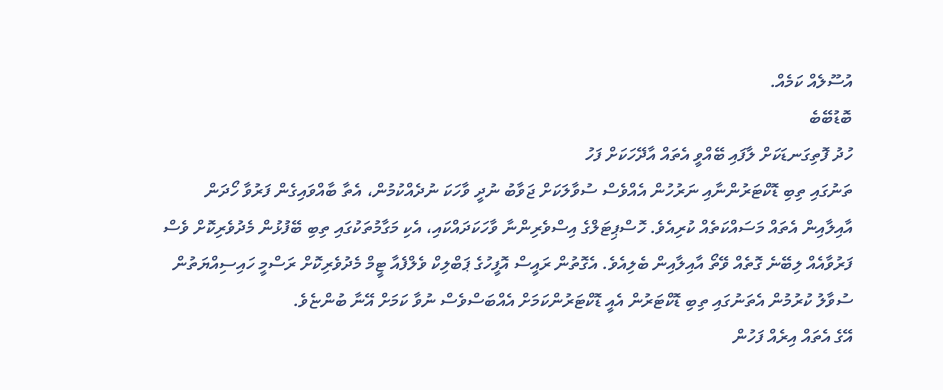އުސޫލެއް ކަމެއް.
ބޮޑުބޭބެ
ހުދު ފޮތިގަނޑަކަށް ލާފައި ބޭއްވީ އެތައް އާދޭހަކަށް ފަހު
ތަނުގައި ތިބި ޑޮކްޓަރުންނާއި ނަރުހުން އެއްވެސް ސުވާލަކަށް ޖަވާބު ނުދީ ވާހަކަ ނުދެއްކުމުން، އެތާ ބާއްވައިގެން ފަރުވާ ހޯދަން އާއިލާއިން އެތައް މަސައްކަތެއް ކުރިއެވެ. ހޮސްޕިޓަލްގެ އިސްވެރިންނާ ވާހަކަދައްކައި، އެކި މަގާމުތަކުގައި ތިބި ބޭފުޅުން މެދުވެރިކޮށް ވެސް ފަރުވާއެއް ލިބޭނެ ގޮތެއް ވޭތޯ އާއިލާއިން ބެލިއެވެ. އެގޮތުން ރައީސް އޮފީހުގެ ޕަބްލިކް ވެލްފެއާ ޓީމް މެދުވެރިކޮށް ރަސްމީ ހައިސިއްޔަތުން ސުވާލު ކުރުމުން އެތަނުގައި ތިބި ޑޮކްޓަރުން އެއީ ޑޮކްޓަރުންކަމަށް އެއްބަސްވެސް ނުވާ ކަމަށް އޭނާ ބުންޏެވެ.
އޭގެ އެތައް އިރެއް ފަހުން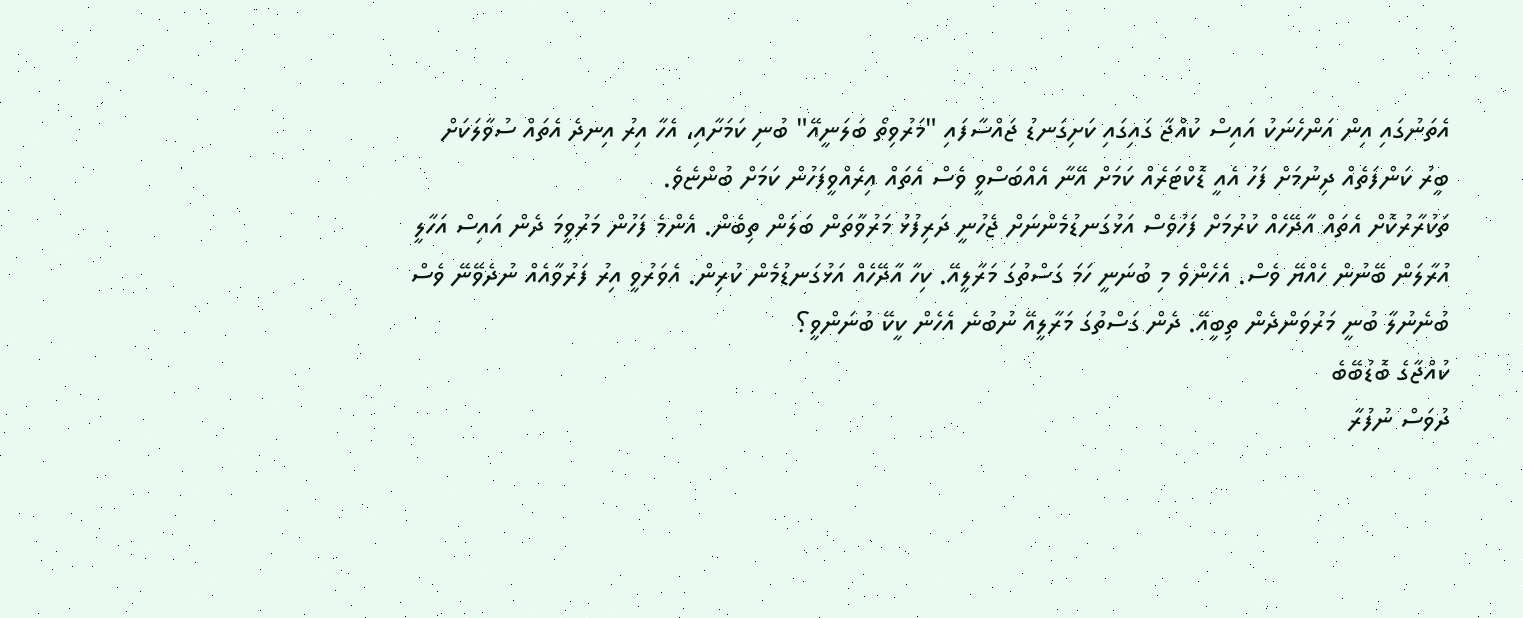އެތަނުގައި އިން އަންހެނަކު އައިސް ކުއްޖާ ގައިގައި ކަށިގަނޑު ޖައްސާފައި "މަރުވިތޯ ބަލަނީއޭ" ބުނި ކަމަށާއި، އެހާ އިރު އިނދެ އެތައް ސުވާލަކަށް ބީރު ކަންފަތެއް ދިނުމަށް ފަހު އެއީ ޑޮކްޓަރެއް ކަމަށް އޭނާ އެއްބަސްވީ ވެސް އެތައް އިރެއްވީފަހުން ކަމަށް ބުންޏެވެ.
ތަކުރާރުކޮށް އެތައް އާދޭހެއް ކުރުމަށް ފަހުވެސް އަޅުގަނޑުމެންނަށް ޖެހުނީ ދަރިފުޅު މަރުވާތަން ބަލަން ތިބެން. އެންމެ ފަހުން މަރުވީމަ ދެން އައިސް އަހާލީ އުރާލަން ބޭނުން ހެއްޔޭ ވެސް. އެހެންވެ މި ބުނަނީ ހަމަ ގަސްތުގަ މަރާލީއޭ. ކިހާ އާދޭހެއް އަޅުގަނޑުމެން ކުރިން. އެވަރުވީ އިރު ފަރުވާއެއް ނުދެވޭނޭ ވެސް ބުނެނުލާ ބުނީ މަރުވަންދެން ތިބީއޭ. ދެން ގަސްތުގަ މަރާލީއޭ ނުބުނެ އެހެން ކީކޭ ބުނަންވީ؟
ކުއްޖާގެ ބޮޑުބޭބެ
ދުވަސް ނުފުރާ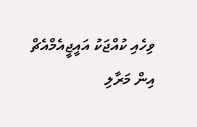ވިހެއި ކުއްޖަކު އައީޖީއެމްއެޗް އިން މަރާލި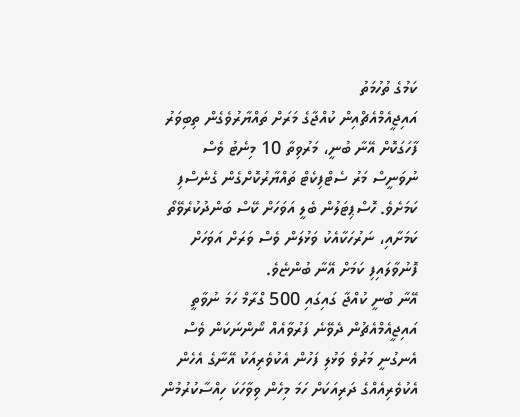ކަމުގެ ތުހުމަތު
އައިޖީއެމްއެޗްއިން ކުއްޖާގެ މަރަށް ތައްޔާރުވެގެން ތިބިވަރު ފާހަގަކޮށް އޭނާ ބުނީ، މަރުވިތާ 10 މިނެޓު ވެސް ނުވަނީސް މަރު ސެޓްފިކެޓް ތައްޔާރުކޮށްގެން ގެނެސްފި ކަމަށެވެ. ހޮސްޕިޓަލުން ބެލީ އަވަހަށް ކޭސް ބަންދުކުރެވޭތޯ ކަމަށާއި، ނަރުހަކާއެކު ވަޅުލަން ވެސް ވަރަށް އަވަހަށް ފޮނުވާލައިފި ކަމަށް އޭނާ ބުންޏެވެ.
އޭނާ ބުނީ ކުއްޖާ ގައިގައި 500 ގްރާމް ހަމަ ނުވާތީ އައިޖީއެމްއެޗުން ދެވޭނެ ފަރުވާއެއް ނޯންނަކަން ވެސް އެނގުނީ މަރުވެ ވަޅުލި ފަހުން އެކުވެރިއަކު އޭނާގެ އެހެން އެކުވެރިއެއްގެ ދަރިއަކަށް ހަމަ މިހެން ވިވާހަކަ ހިއްސާކުރުމުން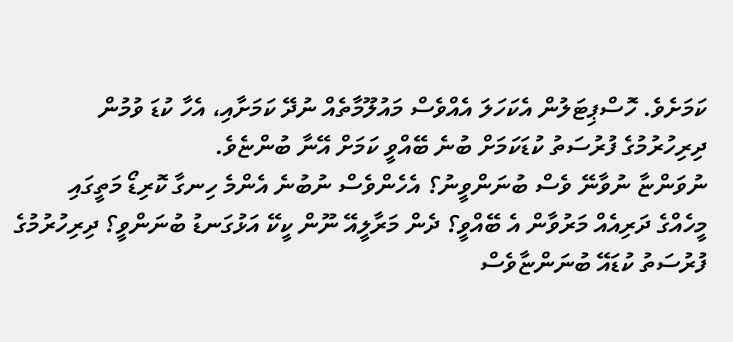ކަމަށެވެ. ހޮސްޕިޓަލުން އެކަހަލަ އެއްވެސް މައުލޫމާތެއް ނުދޭ ކަމަށާއި، އެހާ ކުޑަ ވުމުން ދިރިހުރުމުގެ ފުރުސަތު ކުޑަކަމަށް ބުނެ ބޭއްވީ ކަމަށް އޭނާ ބުންޏެވެ.
ނުވަންޏާ ނުވާނޭ ވެސް ބުނަންވީނު؟ އެހެންވެސް ނުބުނެ އެންމެ ހިނގާ ކޮރިޑޯ މަތީގައި މީހެއްގެ ދަރިއެއް މަރުވާން އެ ބޭއްވީ؟ ދެން މަރާލީއޭ ނޫން ކީކޭ އަޅުގަނޑު ބުނަންވީ؟ ދިރިހުރުމުގެ ފުރުސަތު ކުޑައޭ ބުނަންޏާވެސް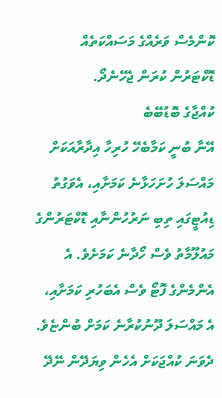ކޮންމެސް ވަރެއްގެ މަސައްކަތެއް ޑޮކްޓަރުން ކުރަން ޖެހޭނެދޯ.
ކުއްޖާގެ ބޮޑުބޭބެ
އޭނާ ބުނީ ކަމާބެހޭ ހުރިހާ އިދާރާއަކަށް މައްސަލަ ހުށަހަޅާނެ ކަމަށާއި، އެވަގުތު ޑިއުޓީގައި ތިބި ނަރުހުންނާއި ޑޮކްޓަރުންގެ މައުލޫމާތު ވެސް ހޯދާނެ ކަމަށެވެ. އެ އެންމެންގެ ފޮޓޯ ވެސް އެބަހުރި ކަމަށާއި، އެ މައްސަލަ ދޫނުކުރާނެ ކަމަށް ބުންޏެވެ. ދެވަނަ ކުއްޖަކަށް އެހެން ވިޔަދޭން ނޭދޭ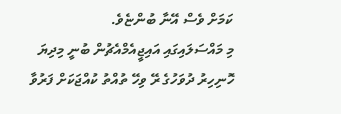ކަމަށް ވެސް އޭނާ ބުންޏެވެ.
މި މައްސަލައިގައި އައިޖީއެމްއެޗުން ބުނީ މިދިޔަ ހޮނިހިރު ދުވަހުގެ ރޭ ވިހޭ ތުއްތު ކުއްޖަކަށް ފަރުވާ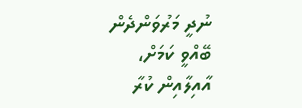ނުދީ މަރުވަންދެން ބޭއްވީ ކަމަށް، އާއިލާއިން ކުރާ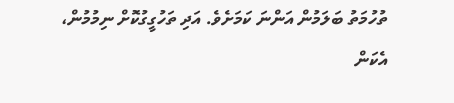ތުހުމަތު ބަލަމުން އަންނަ ކަމަށެވެ. އަދި ތަހުގީގުކޮށް ނިމުމުން، އެކަން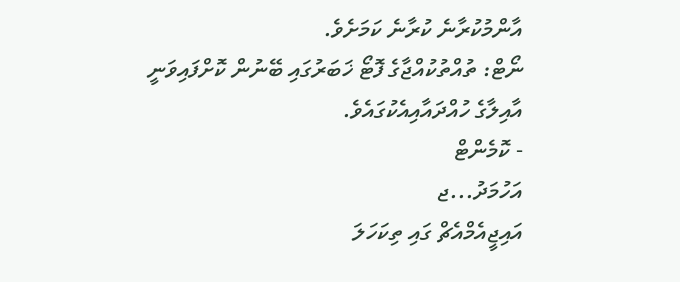އާންމުކުރާނެ ކުރާނެ ކަމަށެވެ.
ނޯޓް: ތުއްތުކުއްޖާގެ ފޮޓޯ ޚަބަރުގައި ބޭނުން ކޮށްފައިވަނީ އާއިލާގެ ހުއްދައާއިއެކުގައެވެ.
- ކޮމެންޓް
އަހުމަދު...ޖ
އައިޖީއެމްއެޗް ގައި ތިކަހަލަ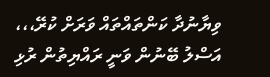ވިޔާނުދާ ކަންތައްތައް ވަރަށް ކުރޭ،،، އަސްލު ބޭނުން ވަނީ ރައްޔިތުން ރުޅި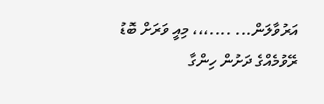އަރުވާލަން... ....،،، މިއީ ވަރަށް ބޮޑު ރޭވުމެއްގެ ދަށުން ހިންގާ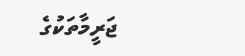ޖަރީމާތަކުގެ